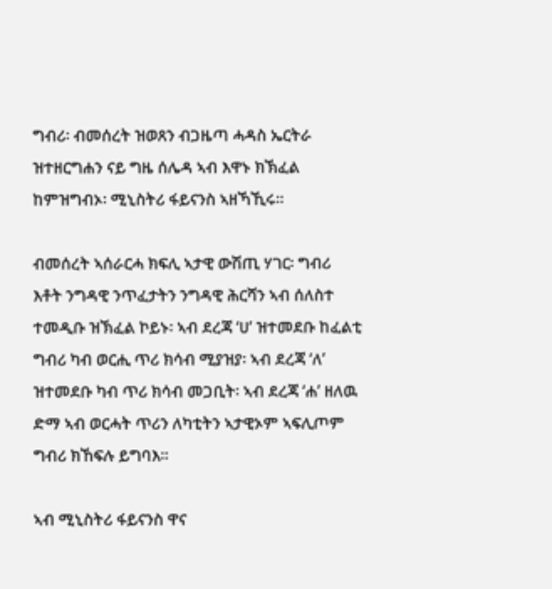ግብሪ፡ ብመሰረት ዝወጸን ብጋዜጣ ሓዳስ ኤርትራ ዝተዘርግሐን ናይ ግዜ ሰሌዳ ኣብ እዋኑ ክኽፈል ከምዝግብኦ፡ ሚኒስትሪ ፋይናንስ ኣዘኻኺሩ።

ብመሰረት ኣሰራርሓ ክፍሊ ኣታዊ ውሽጢ ሃገር፡ ግብሪ እቶት ንግዳዊ ንጥፈታትን ንግዳዊ ሕርሻን ኣብ ሰለስተ ተመዲቡ ዝኽፈል ኮይኑ፡ ኣብ ደረጃ ‘ሀ’ ዝተመደቡ ከፈልቲ ግብሪ ካብ ወርሒ ጥሪ ክሳብ ሚያዝያ፡ ኣብ ደረጃ ‘ለ’ ዝተመደቡ ካብ ጥሪ ክሳብ መጋቢት፡ ኣብ ደረጃ ‘ሐ’ ዘለዉ ድማ ኣብ ወርሓት ጥሪን ለካቲትን ኣታዊኦም ኣፍሊጦም ግብሪ ክኸፍሉ ይግባእ።

ኣብ ሚኒስትሪ ፋይናንስ ዋና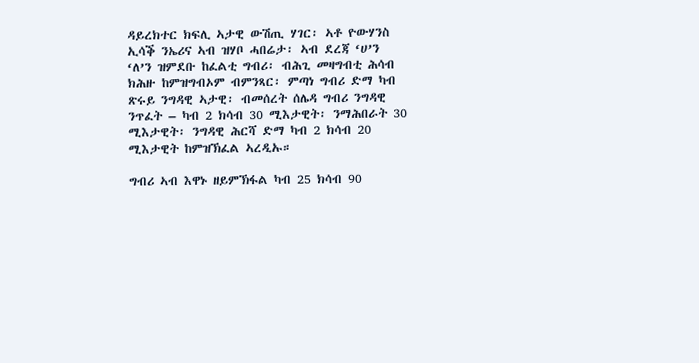ዳይረክተር ክፍሊ ኣታዊ ውሽጢ ሃገር፡ ኣቶ ዮውሃንስ ኢሳቕ ንኤሪና ኣብ ዝሃቦ ሓበሬታ፡ ኣብ ደረጃ ‘ሀ’ን ‘ለ’ን ዝምደቡ ከፈልቲ ግብሪ፡ ብሕጊ መዛግብቲ ሕሳብ ክሕዙ ከምዝግብኦም ብምንጻር፡ ምጣነ ግብሪ ድማ ካብ ጽሩይ ንግዳዊ ኣታዊ፡ ብመሰረት ሰሌዳ ግብሪ ንግዳዊ ንጥፈት – ካብ 2 ክሳብ 30 ሚእታዊት፡ ንማሕበራት 30 ሚእታዊት፡ ንግዳዊ ሕርሻ ድማ ካብ 2 ክሳብ 20 ሚእታዊት ከምዝኽፈል ኣረዲኡ።

ግብሪ ኣብ እዋኑ ዘይምኽፋል ካብ 25 ክሳብ 90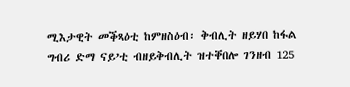ሚእታዊት መቕጻዕቲ ከምዘስዕብ፡ ቅብሊት ዘይሃበ ከፋል ግብሪ ድማ ናይ’ቲ ብዘይቅብሊት ዝተቐበሎ ገንዘብ 125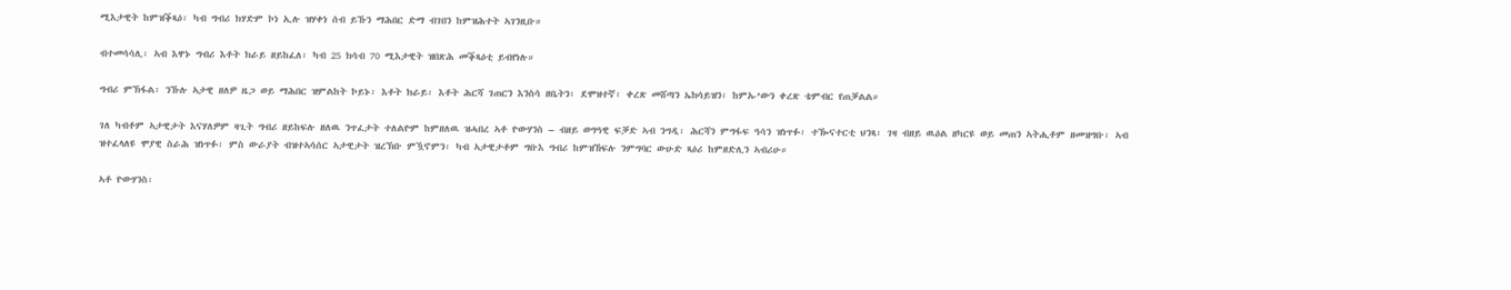ሚእታዊት ከምዝቕጻዕ፡ ካብ ግብሪ ክሃድም ኮነ ኢሉ ዝሃቀነ ሰብ ይኹን ማሕበር ድማ ብገበን ከምዝሕተት ኣገንዚቡ።

ብተመሳሳሊ፡ ኣብ እዋኑ ግብሪ እቶት ክራይ ዘይከፈለ፡ ካብ 25 ክሳብ 70 ሚእታዊት ዝበጽሕ መቕጻዕቲ ይብየነሉ።

ግብሪ ምኽፋል፡ ንኹሉ ኣታዊ ዘለዎ ዜጋ ወይ ማሕበር ዝምልከት ኮይኑ፡ እቶት ክራይ፡ እቶት ሕርሻ ገጠርን እንስሳ ዘቤትን፡ ደሞዝተኛ፡ ቀረጽ መሸጣን ኤክሳይዝን፡ ከምኡ’ውን ቀረጽ ቴምብር የጠቓልል።

ገለ ካብቶም ኣታዊታት እናሃለዎም ዛጊት ግብሪ ዘይከፍሉ ዘለዉ ንጥፈታት ተለልዮም ከምዘለዉ ዝሓበረ ኣቶ ዮውሃንስ – ብዘይ ወግዓዊ ፍቓድ ኣብ ንግዲ፡ ሕርሻን ምግፋፍ ዓሳን ዝነጥፉ፡ ተዀናተርቲ ህንጻ፡ ገዛ ብዘይ ዉዕል ዘካርዩ ወይ መጠን ኣትሒቶም ዘመዝግቡ፡ ኣብ ዝተፈላለዩ ሞያዊ ስራሕ ዝነጥፉ፡ ምስ ውራያት ብዝተኣሳሰር ኣታዊታት ዝረኽቡ ምዃኖምን፡ ካብ ኣታዊታቶም ግቡእ ግብሪ ከምዝኸፍሉ ንምግባር ውሁድ ጻዕሪ ከምዘድሊን ኣብሪሁ።

ኣቶ ዮውሃንስ፡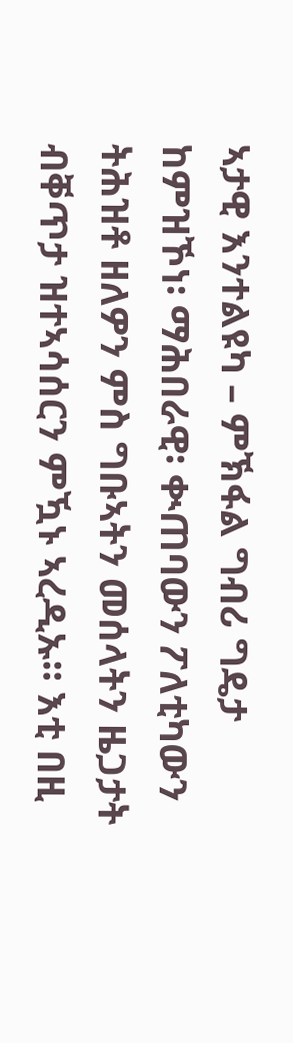ኣታዊ እንተልዩካ – ምኽፋል ግብሪ ግዴታ ከምዝኾነ፡ ማሕበራዊ፡ ቊጠባውን ፖለቲካውን ትሕዝቶ ዘለዎን ምስ ግቡኣትን መሰላትን ዜጋታት ብቐጥታ ዝተኣሳሰርን ምዃኑ ኣረዲኡ። እቲ በዚ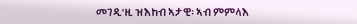መገዲ’ዚ ዝእከብ ኣታዊ፡ ኣብ ምምላእ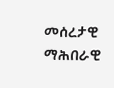መሰረታዊ ማሕበራዊ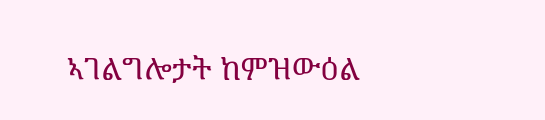ኣገልግሎታት ከምዝውዕል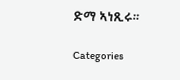ድማ ኣነጺሩ።

Categories